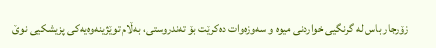زۆرجار باس لە گرنگیی خواردنی میوە و سەوزەوات دەکرێت بۆ تەندروستی، بەڵام توێژینەوەیەکی پزیشکیی نوێ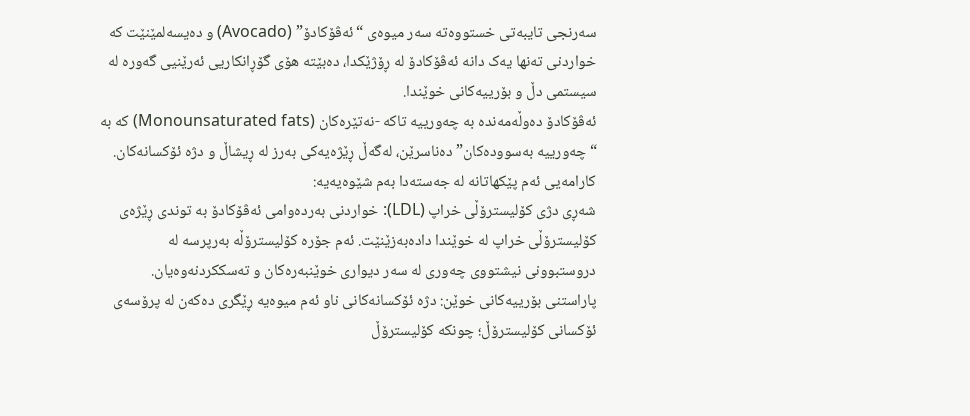سەرنجی تایبەتی خستووەتە سەر میوەی “ئەڤۆکادۆ” (Avocado) و دەیسەلمێنێت کە خواردنی تەنها یەک دانە ئەڤۆکادۆ لە ڕۆژێکدا، دەبێتە هۆی گۆڕانکاریی ئەرێنیی گەورە لە سیستمی دڵ و بۆرییەکانی خوێندا.
ئەڤۆکادۆ دەوڵەمەندە بە چەورییە تاکە -نەتێرەکان (Monounsaturated fats) کە بە “چەورییە بەسوودەکان” دەناسرێن، لەگەڵ ڕێژەیەکی بەرز لە ڕیشاڵ و دژە ئۆکسانەکان. کارامەیی ئەم پێکهاتانە لە جەستەدا بەم شێوەیەیە:
شەڕی دژی کۆلیسترۆڵی خراپ (LDL): خواردنی بەردەوامی ئەڤۆکادۆ بە توندی ڕێژەی کۆلیسترۆڵی خراپ لە خوێندا دادەبەزێنێت. ئەم جۆرە کۆلیسترۆڵە بەرپرسە لە دروستبوونی نیشتووی چەوری لە سەر دیواری خوێنبەرەکان و تەسککردنەوەیان.
پاراستنی بۆرییەکانی خوێن: دژە ئۆکسانەکانی ناو ئەم میوەیە ڕێگری دەکەن لە پرۆسەی ئۆکسانی کۆلیسترۆڵ؛ چونکە کۆلیسترۆڵ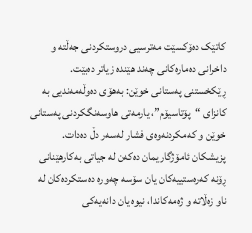کاتێک دەۆکسێت مەترسیی دروستکردنی جەڵتە و داخرانی دەمارەکانی چەند هێندە زیاتر دەبێت.
ڕێکخستنی پەستانی خوێن: بەهۆی دەوڵەمەندیی بە کانزای “پۆتاسیۆم”، یارمەتی هاوسەنگکردنی پەستانی خوێن و کەمکردنەوەی فشار لەسەر دڵ دەدات.
پزیشکان ئامۆژگاریمان دەکەن لە جیاتی بەکارهێنانی ڕۆنە کەرەستییەکان یان سۆسە چەورە دەستکردەکان لە ناو زەڵاتە و ژەمەکاندا، نیوە یان دانەیەکی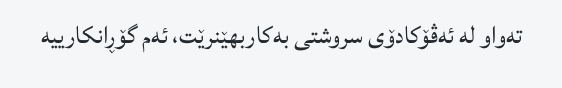تەواو لە ئەڤۆکادۆی سروشتی بەکاربهێنرێت، ئەم گۆڕانکارییە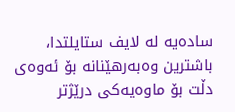سادەیە لە لایف ستایلتدا، باشترین وەبەرهێنانە بۆ ئەوەی دڵت بۆ ماوەیەکی درێژتر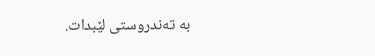بە تەندروستی لێبدات.